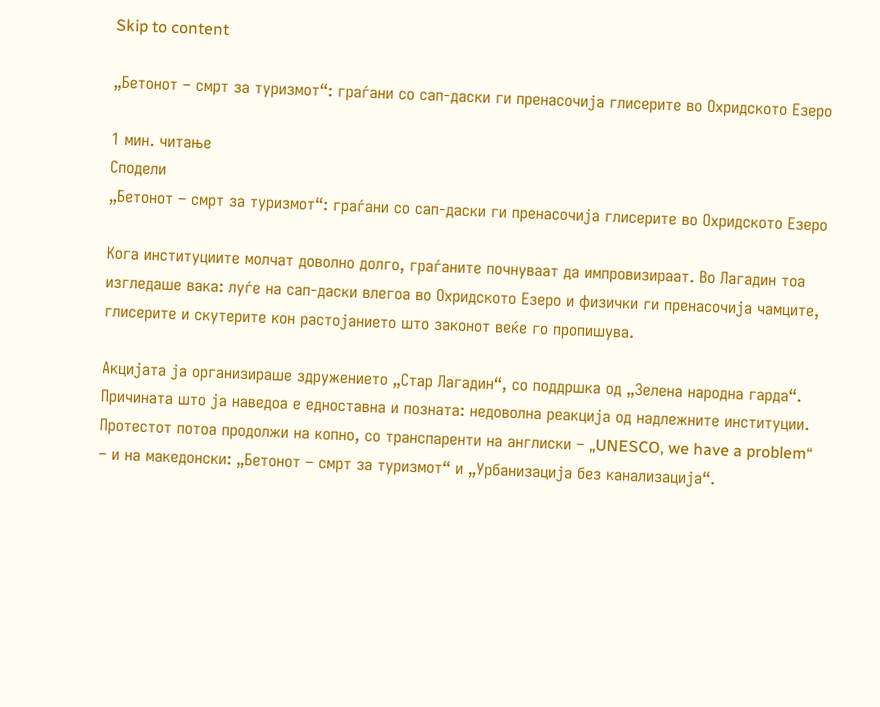Skip to content

„Бетонот – смрт за туризмот“: граѓани со сап-даски ги пренасочија глисерите во Охридското Езеро

1 мин. читање
Сподели
„Бетонот – смрт за туризмот“: граѓани со сап-даски ги пренасочија глисерите во Охридското Езеро

Кога институциите молчат доволно долго, граѓаните почнуваат да импровизираат. Во Лагадин тоа изгледаше вака: луѓе на сап-даски влегоа во Охридското Езеро и физички ги пренасочија чамците, глисерите и скутерите кон растојанието што законот веќе го пропишува.

Акцијата ја организираше здружението „Стар Лагадин“, со поддршка од „Зелена народна гарда“. Причината што ја наведоа е едноставна и позната: недоволна реакција од надлежните институции. Протестот потоа продолжи на копно, со транспаренти на англиски – „UNESCO, we have a problem“ – и на македонски: „Бетонот – смрт за туризмот“ и „Урбанизација без канализација“.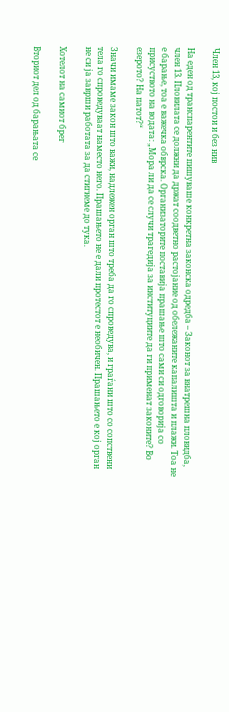Член 13, кој постои и без нив

На еден од транспарентите пишуваше конкретна законска одредба – Законот за внатрешна пловидба, член 13. Пловилата се должни да држат соодветно растојание од обележаните капалишта и плажи. Тоа не е барање, тоа е важечка обврска. Организаторите поставија прашање што сами си одговорија со присуството на водата: „Мора ли да се случи трагедија за институциите да ги применат законите? Во езерото? На патот?“

Значи имаме закон што важи, надлежен орган што треба да го спроведува, и граѓани што со сопствени тела го спроведуваат наместо него. Прашањето не е дали протестот е необичен. Прашањето е кој орган не си ја заврши работата за да стигнеме до тука.

Хотелот на самиот брег

Вториот дел од барањата се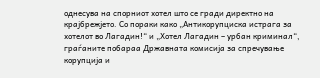однесува на спорниот хотел што се гради директно на крајбрежјето. Со пораки како „Антикорупциска истрага за хотелот во Лагадин!“ и „Хотел Лагадин – урбан криминал“, граѓаните побараа Државната комисија за спречување корупција и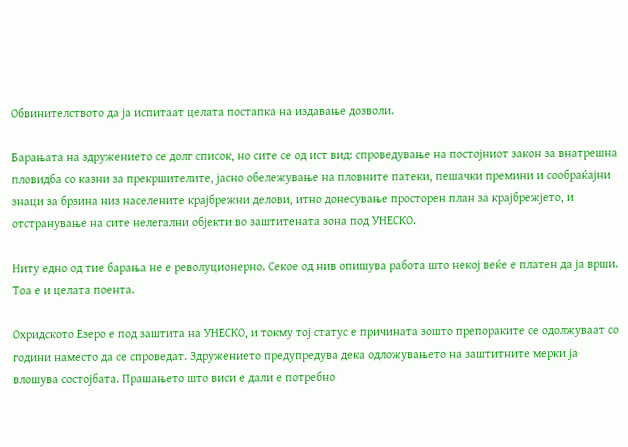Обвинителството да ја испитаат целата постапка на издавање дозволи.

Барањата на здружението се долг список, но сите се од ист вид: спроведување на постојниот закон за внатрешна пловидба со казни за прекршителите, јасно обележување на пловните патеки, пешачки премини и сообраќајни знаци за брзина низ населените крајбрежни делови, итно донесување просторен план за крајбрежјето, и отстранување на сите нелегални објекти во заштитената зона под УНЕСКО.

Ниту едно од тие барања не е револуционерно. Секое од нив опишува работа што некој веќе е платен да ја врши. Тоа е и целата поента.

Охридското Езеро е под заштита на УНЕСКО, и токму тој статус е причината зошто препораките се одолжуваат со години наместо да се спроведат. Здружението предупредува дека одложувањето на заштитните мерки ја влошува состојбата. Прашањето што виси е дали е потребно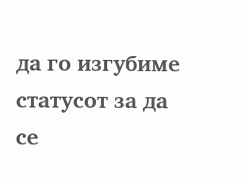да го изгубиме статусот за да се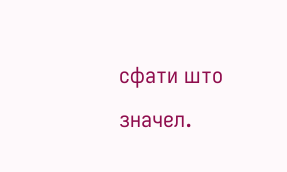сфати што значел.